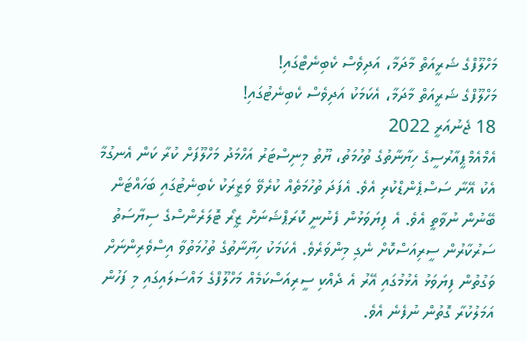މަހްލޫފްގެ ޝަރީއަތް މާދަމާ، އަދިވެސް ކެބިނެޓްގައި!
މަހްލޫފްގެ ޝަރީއަތް މާދަމާ، އެކަމަކު އަދިވެސް ކެބިނެޓުގައި!
18 ޖެނުއަރީ 2022
އެމްއެމްޕީއާރުސީގެ ހިޔާނާތުގެ ތުހުމަތު، ޔޫތު މިނިސްޓަރު އަހްމަދު މަހްލޫފަށް ކުރާ ކަން އެނގުމާ އެކު އޭނާ ސަސްޕެންޑްކުރި އެވެ. އެފަދަ ތުހުމަތެއް ކުރެވޭ ވަޒީރަކު ކެބިނެޓުގައި ބަހައްޓަން ބޭނުން ނުވާތީ އެވެ. އެ ފިޔަވަޅުން ފެނުނީ ކޮރަޕްޝަނަށް ޒީރޯ ޓޮލަރެންސްގެ ސިޔާސަތު ސަރުކާރުން ސީރިއަސްކޮށް ނެގި މިންވަރެވެ. އެކަމަކު ހިޔާނާތުގެ ތުހުމަތުވާ އިސްވެރިންނަށް ވަގުތުން ފިޔަވަޅު އެޅުމުގައި އޭރު އެ ދެއްކި ސީރިއަސްކަމެއް މަހްލޫފްގެ މައްސަލައިގައި މި ފަހުން އަމަލުކުރާ ގޮތުން ނުފެނެ އެވެ.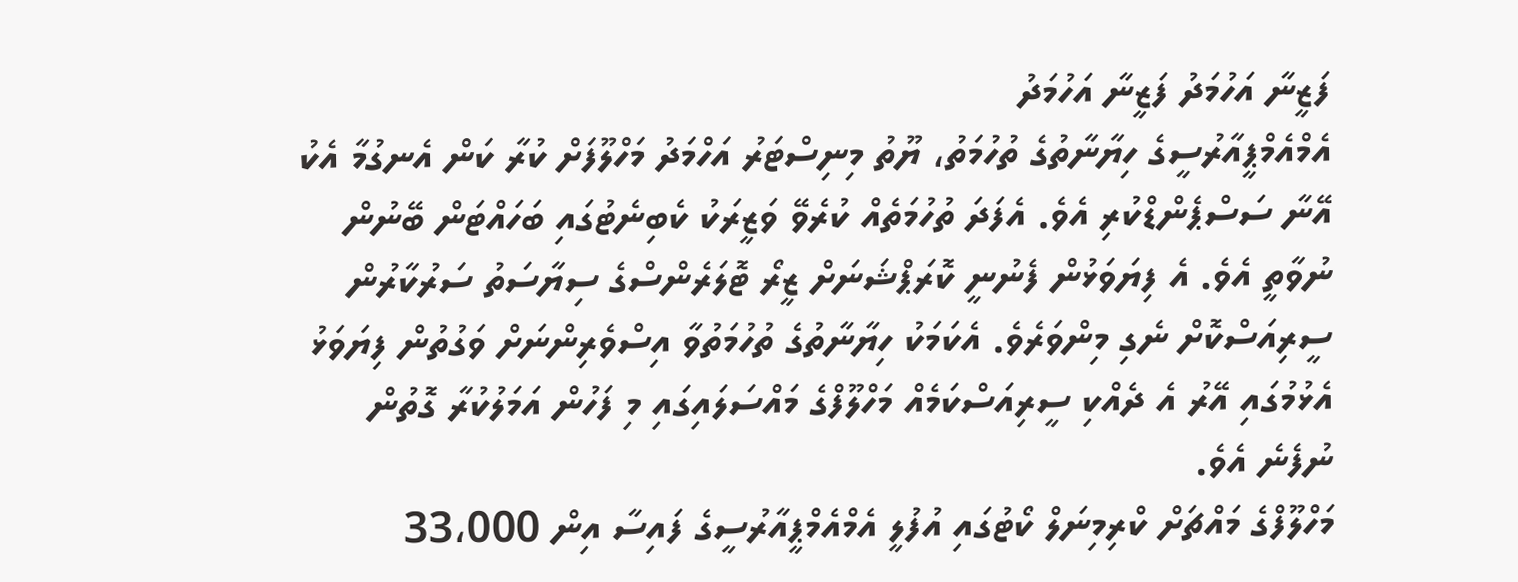ފަޒީނާ އަހުމަދު ފަޒީނާ އަހުމަދު
އެމްއެމްޕީއާރުސީގެ ހިޔާނާތުގެ ތުހުމަތު، ޔޫތު މިނިސްޓަރު އަހްމަދު މަހްލޫފަށް ކުރާ ކަން އެނގުމާ އެކު އޭނާ ސަސްޕެންޑްކުރި އެވެ. އެފަދަ ތުހުމަތެއް ކުރެވޭ ވަޒީރަކު ކެބިނެޓުގައި ބަހައްޓަން ބޭނުން ނުވާތީ އެވެ. އެ ފިޔަވަޅުން ފެނުނީ ކޮރަޕްޝަނަށް ޒީރޯ ޓޮލަރެންސްގެ ސިޔާސަތު ސަރުކާރުން ސީރިއަސްކޮށް ނެގި މިންވަރެވެ. އެކަމަކު ހިޔާނާތުގެ ތުހުމަތުވާ އިސްވެރިންނަށް ވަގުތުން ފިޔަވަޅު އެޅުމުގައި އޭރު އެ ދެއްކި ސީރިއަސްކަމެއް މަހްލޫފްގެ މައްސަލައިގައި މި ފަހުން އަމަލުކުރާ ގޮތުން ނުފެނެ އެވެ.
މަހްލޫފްގެ މައްޗަށް ކްރިމިނަލް ކޯޓުގައި އުފުލީ އެމްއެމްޕީއާރުސީގެ ފައިސާ އިން 33،000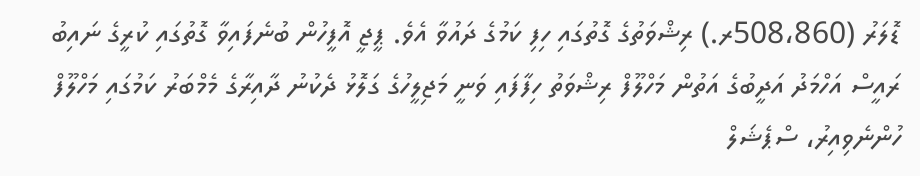ޑޮލަރު (508،860ރ.) ރިޝްވަތުގެ ގޮތުގައި ހިފި ކަމުގެ ދައުވާ އެވެ. ޕީޖީ އޮފީހުން ބުނެފައިވާ ގޮތުގައި ކުރީގެ ނައިބު ރައީސް އަހްމަދު އަދީބުގެ އަތުން މަހްލޫފް ރިޝްވަތު ހިފާފައި ވަނީ މަޖިލީހުގެ ގަލޮޅު ދެކުނު ދާއިރާގެ މެމްބަރު ކަމުގައި މަހްލޫފް ހުންނެވިއިރު، ސްޕެޝަލް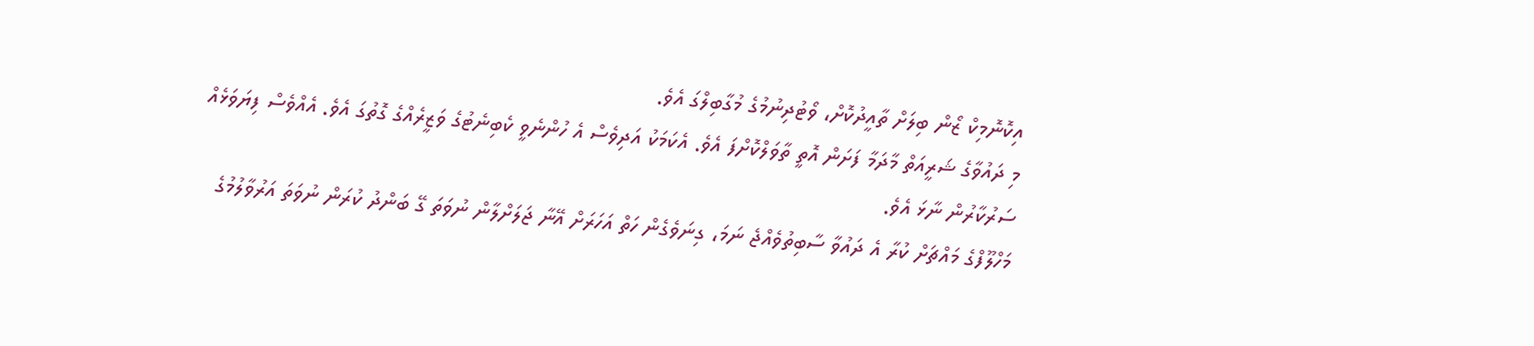އިކޮނޮމިކް ޒޯން ބިލަށް ތާއީދުކޮށް، ވޯޓުދިނުމުގެ މުގާބިލްގަ އެވެ.
މި ދައުވާގެ ޝަރީއަތް މާދަމާ ފަށަން އޮތީ ތާވަލްކޮށްފަ އެވެ. އެކަމަކު އަދިވެސް އެ ހުންނެވީ ކެބިނެޓުގެ ވަޒީރެއްގެ ގޮތުގަ އެވެ. އެއްވެސް ފިޔަވަޅެއް ސަރުކާރުން ނާޅަ އެވެ.
މަހްލޫފްގެ މައްޗަށް ކުރާ އެ ދައުވާ ސާބިތުވެއްޖެ ނަމަ، ގިނަވެގެން ހަތް އަހަރަށް އޭނާ ޖަލަށްލާން ނުވަތަ ގޭ ބަންދު ކުރަން ނުވަތަ އަރުވާލުމުގެ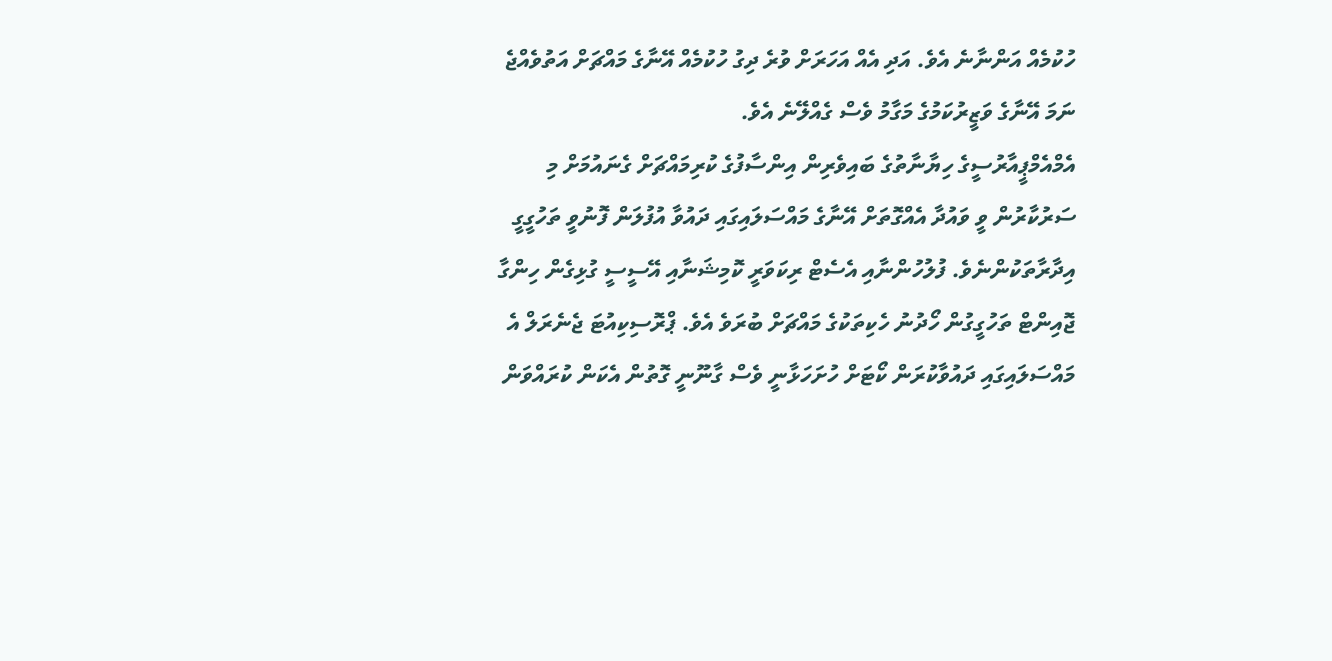ހުކުމެއް އަންނާނެ އެވެ. އަދި އެއް އަހަރަށް ވުރެ ދިގު ހުކުމެއް އޭނާގެ މައްޗަށް އަތުވެއްޖެ ނަމަ އޭނާގެ ވަޒީރުކަމުގެ މަގާމު ވެސް ގެއްލޭނެ އެވެ.
އެމްއެމްޕީއާރުސީގެ ހިޔާނާތުގެ ބައިވެރިން އިންސާފުގެ ކުރިމައްޗަށް ގެނައުމަށް މި ސަރުކާރުން ވީ ވައުދާ އެއްގޮތަށް އޭނާގެ މައްސަލައިގައި ދައުވާ އުފުލަން ފޮނުވީ ތަހުގީގީ އިދާރާތަކުންނެވެ. ފުލުހުންނާއި އެސެޓް ރިކަވަރީ ކޮމިޝަނާއި އޭސީސީ ގުޅިގެން ހިންގާ ޖޮއިންޓް ތަހުގީގުން ހޯދުނު ހެކިތަކުގެ މައްޗަށް ބުރަވެ އެވެ. ޕްރޮސިކިއުޓަ ޖެނެރަލް އެ މައްސަލައިގައި ދައުވާކުރަން ކޯޓަށް ހުށަހަޅާނީ ވެސް ގާނޫނީ ގޮތުން އެކަން ކުރައްވަން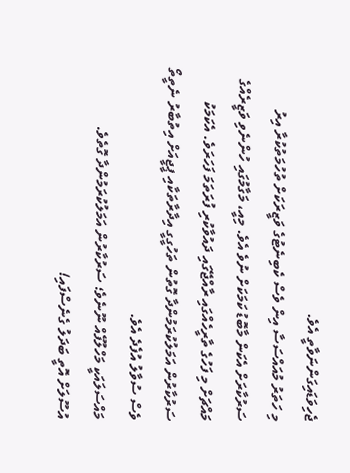ޖެހިވަޑައިގަންނަވާތީ އެވެ.
މި ހަތަރު މުއައްސަސާ އިން ވެސް ކެބިނެޓުގެ ވަޒީރަކަށް ތުހުމަތުކުރާ އިރު ސަރުކާރަށް އެކަން މާބޮޑު ކަމަކަށް ނުވެ އެވެ. މިއީ، މަގާމުގައި ހުންނެވި ވަޒީރެއްގެ މައްޗަށް މި ފަހުގެ ތާރީހެއްގައި ރާއްޖޭގައި ދައުވާކުރި ފުރަތަމަ ފަހަރަވެ. އެކަމަކު ސަރުކާރުން އަމަލުކުރަމުންދާ ގޮތުން ތަހުގީގީ އިދާރާތަކާއި ޕީޖީއަށް އިތުބާރު ނެތީތޯ ވެސް ސުވާލު އުފެދެ އެވެ.
މައްސަލައަކީ މަހްލޫފެއް ނޫނެވެ؛ ސަރުކާރުން އަމަލުކުރަމުންދާ ގޮތެވެ.
އުސޫލަށް އޮތީ ބަދަލު ގެނެސްފައި!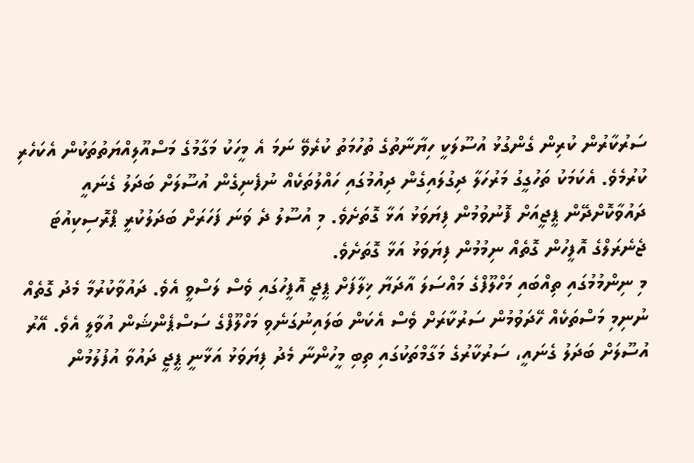ސަރުކާރުން ކުރިން ގެންގުޅު އުސޫލަކީ ހިޔާނާތުގެ ތުހުމަތު ކުރެވޭ ނަމަ އެ މީހަކު މަގާމުގެ މަސްއޫލިއްޔަތުތަކުން އެކަހެރި ކުރުމެވެ. އެކަމަކު ތަހުގީގު މަރުހަލާ ދިގުލައިގެން ދިއުމުގައި ހައްލުތަކެއް ނުފެނިގެން އުސޫލަށް ބަދަލު ގެނައީ ދައުވާކޮށްދޭން ޕީޖީއަށް ފޮނުވުމުން ފިޔަވަޅު އަޅާ ގޮތަށެވެ. މި އުސޫލު ދެ ވަނަ ފަހަރަށް ބަދަލުކުރީ ޕްރޮސިކިއުޓަ ޖެނެރަލްގެ އޮފީހުން ގޮތެއް ނިމުމުން ފިޔަވަޅު އަޅާ ގޮތަށެވެ.
މި ނިންމުމުގައި ތިއްބައި މަހްލޫފްގެ މައްސަލަ އާދަޔާ ޚިލާފަށް ޕީޖީ އޮފީހުގައި ވެސް ލަސްވީ އެވެ. ދައުވާކުރުމާ މެދު ގޮތެއް ނުނިމި މަސްތަކެއް ހޭދަވުމުން ސަރުކާރަށް ވެސް އެކަން ބަލައިނުގަނެވި މަހްލޫފްގެ ސަސްޕެންޝަން އުވާލީ އެވެ. އޭރު އުސޫލަށް ބަދަލު ގެނައީ، ސަރުކާރުގެ މަގާމްތަކުގައި ތިބި މީހުންނާ މެދު ފިޔަވަޅު އަޅާނީ ޕީޖީ ދައުވާ އުފުލުމުން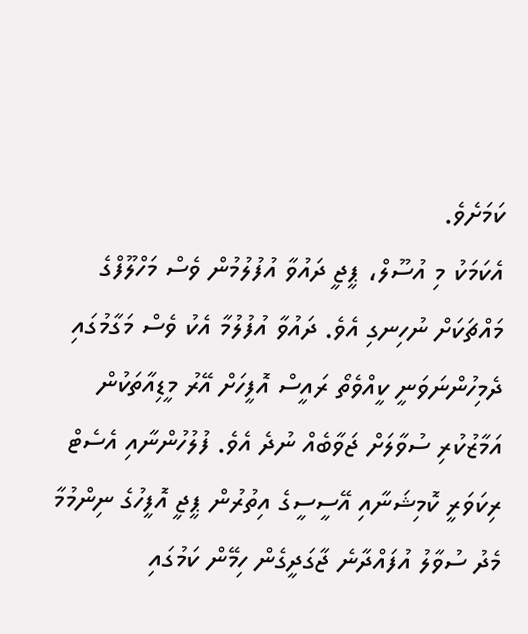ކަމަށެވެ.
އެކަމަކު މި އުސޫލް، ޕީޖީ ދައުވާ އުފުލުމުން ވެސް މަހްލޫފްގެ މައްޗަކަށް ނުހިނގި އެވެ. ދައުވާ އުފުލުމާ އެކު ވެސް މަގާމުގައި ދެމިހުންނަވަނީ ކީއްވެތޯ ރައީސް އޮފީހަށް އޭރު މީޑިއާތަކުން އަމާޒުކުރި ސުވާލަށް ޖަވާބެއް ނުދެ އެވެ. ފުލުހުންނާއި އެސެޓް ރިކަވަރީ ކޮމިޝަނާއި އޭސީސީގެ އިތުރުން ޕީޖީ އޮފީހުގެ ނިންމުމާ މެދު ސުވާލު އުފައްދާނެ ޖާގަދީގެން ހިމޭން ކަމުގައި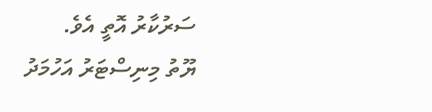ސަރުކާރު އޮތީ އެވެ.
ޔޫތު މިނިސްޓަރު އަހުމަދު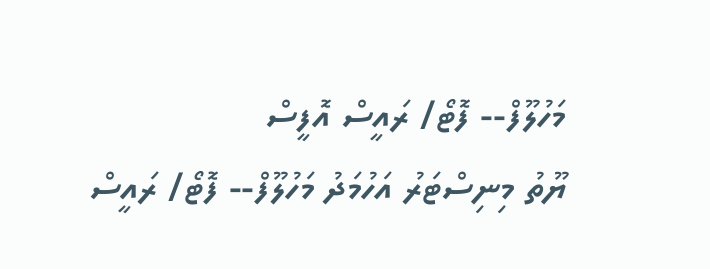މަހުލޫފް-- ފޮޓޯ/ ރައީސް އޮފީސް
ޔޫތު މިނިސްޓަރު އަހުމަދު މަހުލޫފް-- ފޮޓޯ/ ރައީސް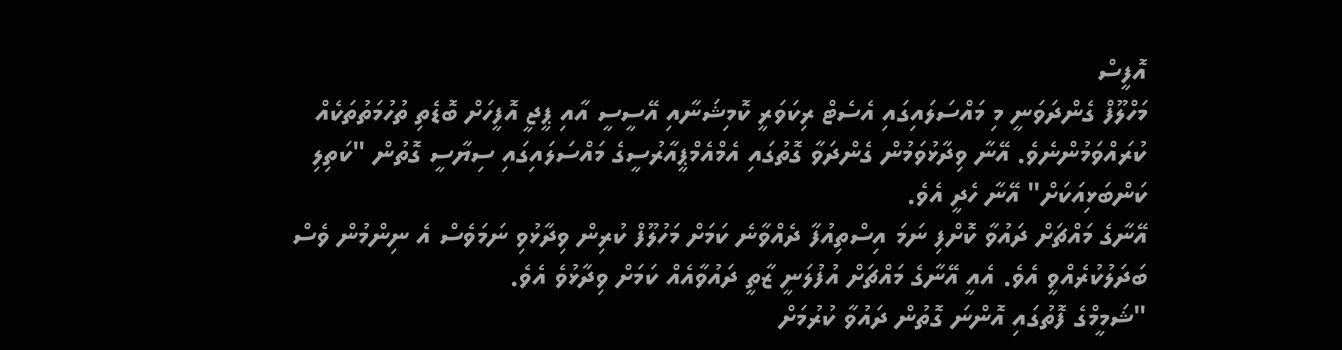އޮފީސް
މަހްލޫފް ގެންދަވަނީ މި މައްސަލައިގައި އެސެޓް ރިކަވަރީ ކޮމިޝަނާއި އޭސީސީ އާއި ޕީޖީ އޮފީހަށް ބޮޑެތި ތުހުމަތުތަކެއް ކުރައްވަމުންނެވެ. އޭނާ ވިދާޅުވަމުން ގެންދަވާ ގޮތުގައި އެމްއެމްޕީއާރުސީގެ މައްސަލައިގައި ސިޔާސީ ގޮތުން "ކަތިލި ކަންބަޅިއަކަށް" އޭނާ ހެދީ އެވެ.
އޭނާގެ މައްޗަށް ދައުވާ ކޮށްފި ނަމަ އިސްތިއުފާ ދެއްވާނެ ކަމަށް މަހުލޫފް ކުރިން ވިދާޅުވި ނަމަވެސް އެ ނިންމުން ވެސް ބަދަލުކުރެއްވީ އެވެ. އެއީ އޭނާގެ މައްޗަށް އުފުލަނީ ޒާތީ ދައުވާއެއް ކަމަށް ވިދާޅުވެ އެވެ.
"ޝަމީމްގެ ފޮތުގައި އޮންނަ ގޮތުން ދައުވާ ކުރުމަށް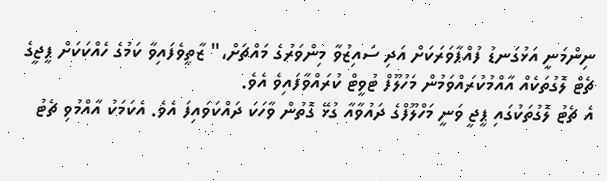ނިންމަނީ އަޅުގަނޑު ފުއްޕާވަރަކަށް އަދި ސައިޒުވާ މިންވަރުގެ މައްޗަށް،" ޒާތީވެފައިވާ ކަމުގެ ހެއްކަކަށް ޕީޖީގެ ޗެޓް ލޮގުތަކެއް އާއްމުކުރައްވަމުން މަހުލޫފް ޓުވީޓް ކުރައްވާފައިވެ އެވެ.
އެ ޗެޓު ލޮގުތަކުގައި ޕީޖީ ވަނީ މަހްލޫފްގެ ދައުވާއާ ގުޅޭ ގޮތުން ވާހަކަ ދައްކަވައިފަ އެވެ. އެކަމަކު އާއްމުވި ޗެޓު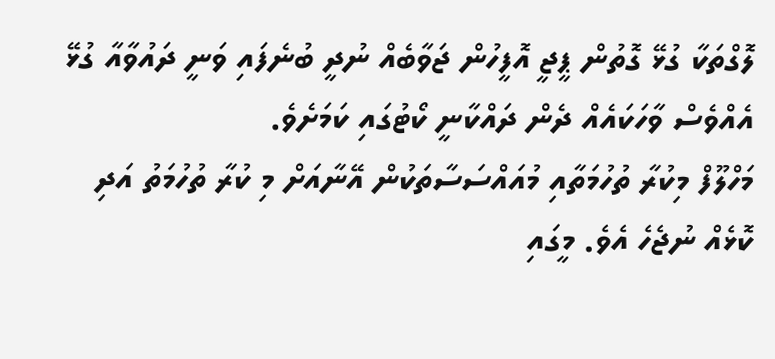ލޮގްތަކާ ގުޅޭ ގޮތުން ޕީޖީ އޮފީހުން ޖަވާބެއް ނުދީ ބުނެފައި ވަނީ ދައުވާއާ ގުޅޭ އެއްވެސް ވާހަކައެއް ދެން ދައްކާނީ ކޯޓުގައި ކަމަށެވެ.
މަހްލޫފް މިކުރާ ތުހުމަތާއި މުއައްސަސާތަކުން އޭނާއަށް މި ކުރާ ތުހުމަތު އަދި ކޮޅެއް ނުޖެހެ އެވެ. މީގައި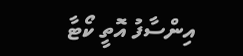އިންސާފު އޮތީ ކޯޓާ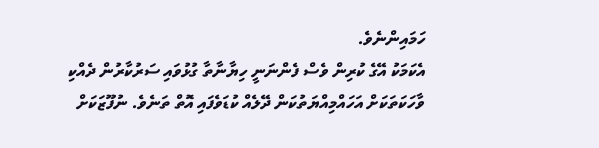ހަމައިންނެވެ.
އެކަމަކު އޭގެ ކުރިން ވެސް ފެންނަނީ ހިޔާނާތާ ގުޅުވައި ސަރުކާރުން ދެއްކި ވާހަކަތަކަށް އަހައްމިއްޔަތުކަން ދޭލެއް ކުޑަވެފައި އޮތް ތަނެވެ. ނުފޫޒަކަށް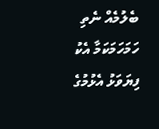ބެލުމެއް ނެތި ހަމަހަމަކަމާ އެކު ފިޔަވަޅު އެޅުމުގެ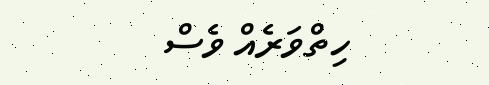ހިތްވަރެއް ވެސް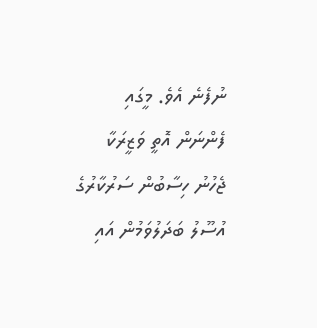ނުފެނެ އެވެ. މީގައި ފެންނަން އޮތީ ވަޒީރަކާ ޖެހުނު ހިސާބުން ސަރުކާރުގެ އުސޫލު ބަދަލުވަމުން އައި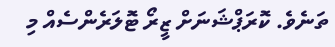ތަނެވެ. ކޮރަޕްޝަނަށް ޒީރޯ ޓޮލަރެންސެއް މި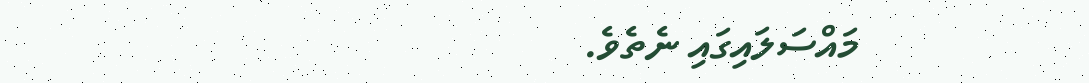މައްސަލައިގައި ނެތެވެ.